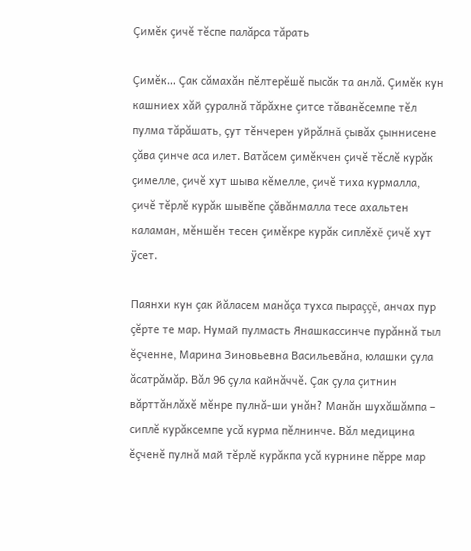Çимĕк çичĕ тĕспе палăрса тăрать

Çимĕк… Çак сăмахăн пĕлтерĕшĕ пысăк та анлă. Çимĕк кун кашниех хăй çуралнă тăрăхне çитсе тăванĕсемпе тĕл пулма тăрăшать, çут тĕнчерен уйрăлнă çывăх çыннисене çăва çинче аса илет. Ватăсем çимĕкчен çичĕ тĕслĕ курăк çимелле, çичĕ хут шыва кĕмелле, çичĕ тиха курмалла, çичĕ тĕрлĕ курăк шывĕпе çăвăнмалла тесе ахальтен каламан, мĕншĕн тесен çимĕкре курăк сиплĕхĕ çичĕ хут ÿсет.

Паянхи кун çак йăласем манăçа тухса пыраççĕ, анчах пур çĕрте те мар. Нумай пулмасть Янашкассинче пурăннă тыл ĕçченне, Марина Зиновьевна Васильевăна, юлашки çула ăсатрăмăр. Вăл 96 çула кайнăччĕ. Çак çула çитнин вăрттăнлăхĕ мĕнре пулнă-ши унăн? Манăн шухăшăмпа – сиплĕ курăксемпе усă курма пĕлнинче. Вăл медицина ĕçченĕ пулнă май тĕрлĕ курăкпа усă курнине пĕрре мар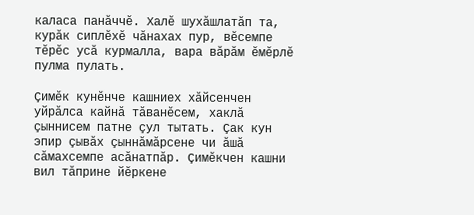каласа панăччĕ. Халĕ шухăшлатăп та, курăк сиплĕхĕ чăнахах пур, вĕсемпе тĕрĕс усă курмалла, вара вăрăм ĕмĕрлĕ пулма пулать.

Çимĕк кунĕнче кашниех хăйсенчен уйрăлса кайнă тăванĕсем, хаклă çыннисем патне çул тытать. Çак кун эпир çывăх çыннăмăрсене чи ăшă сăмахсемпе асăнатпăр. Çимĕкчен кашни вил тăприне йĕркене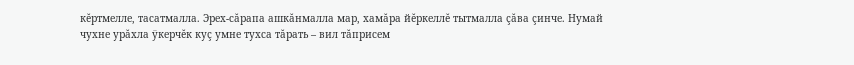кĕртмелле, тасатмалла. Эрех-сăрапа ашкăнмалла мар, хамăра йĕркеллĕ тытмалла çăва çинче. Нумай чухне урăхла ÿкерчĕк куç умне тухса тăрать – вил тăприсем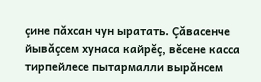çине пăхсан чун ыратать. Çăвасенче йывăçсем хунаса кайрĕç, вĕсене касса тирпейлесе пытармалли вырăнсем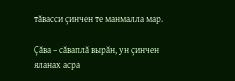тăвасси çинчен те манмалла мар.

Çăва – сăваплă вырăн, ун çинчен яланах асра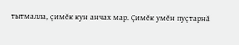тытмалла, çимĕк кун анчах мар. Çимĕк умĕн пуçтарнă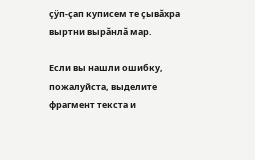çÿп-çап куписем те çывăхра выртни вырăнлă мар.

Если вы нашли ошибку, пожалуйста, выделите фрагмент текста и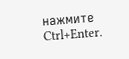нажмите Ctrl+Enter.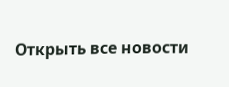Открыть все новости